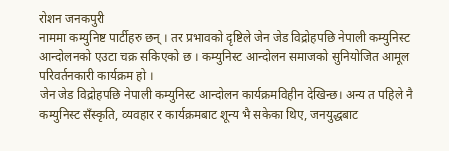रोशन जनकपुरी
नाममा कम्युनिष्ट पार्टीहरु छन् । तर प्रभावको दृष्टिले जेन जेड विद्रोहपछि नेपाली कम्युनिस्ट आन्दोलनको एउटा चक्र सकिएको छ । कम्युनिस्ट आन्दोलन समाजको सुनियोजित आमूल परिवर्तनकारी कार्यक्रम हो ।
जेन जेड विद्रोहपछि नेपाली कम्युनिस्ट आन्दोलन कार्यक्रमविहीन देखिन्छ। अन्य त पहिले नै कम्युनिस्ट सँस्कृति, व्यवहार र कार्यक्रमबाट शून्य भै सकेका थिए, जनयुद्धबाट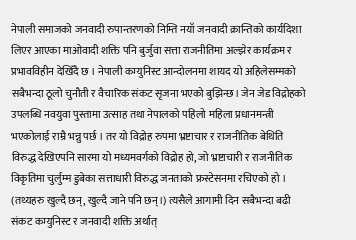नेपाली समाजको जनवादी रुपान्तरणको निम्ति नयाँ जनवादी क्रान्तिको कार्यदिशा लिएर आएका माओवादी शक्ति पनि बुर्जुवा सत्ता राजनीतिमा अल्झेर कार्यक्रम र प्रभावविहीन देखिँदै छ । नेपाली कम्युनिस्ट आन्दोलनमा शायद यो अहिलेसम्मको सबैभन्दा ठूलो चुनौती र वैचारिक संकट सृजना भएको बुझिन्छ। जेन जेड विद्रोहको उपलब्धि नवयुवा पुस्तामा उत्साह तथा नेपालको पहिलो महिला प्रधानमन्त्री भएकोलाई राम्रै भन्नु पर्छ । तर यो विद्रोह रुपमा भ्रष्टाचार र राजनीतिक बेथिति विरुद्ध देखिएपनि सारमा यो मध्यमवर्गको विद्रोह हो, जो भ्रष्टाचारी र राजनीतिक विकृतिमा चुर्लुम्म डुबेका सत्ताधारी विरुद्ध जनताको फ्रस्टेसनमा रचिएको हो । (तथ्यहरु खुल्दै छन्, खुल्दै जाने पनि छन्।) त्यसैले आगामी दिन सबैभन्दा बढी संकट कम्युनिस्ट र जनवादी शक्ति अर्थात्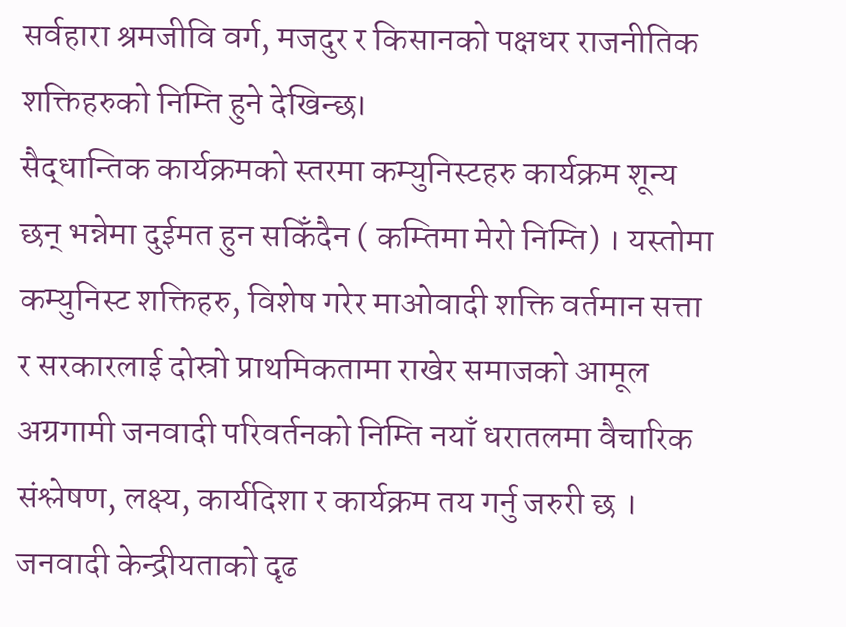सर्वहारा श्रमजीवि वर्ग, मजदुर र किसानको पक्षधर राजनीतिक शक्तिहरुको निम्ति हुने देखिन्छ।
सैद्धान्तिक कार्यक्रमको स्तरमा कम्युनिस्टहरु कार्यक्रम शून्य छन् भन्नेमा दुईमत हुन सकिँदैन ( कम्तिमा मेरो निम्ति) । यस्तोमा कम्युनिस्ट शक्तिहरु, विशेष गरेर माओवादी शक्ति वर्तमान सत्ता र सरकारलाई दोस्रो प्राथमिकतामा राखेर समाजको आमूल अग्रगामी जनवादी परिवर्तनको निम्ति नयाँ धरातलमा वैचारिक संश्लेषण, लक्ष्य, कार्यदिशा र कार्यक्रम तय गर्नु जरुरी छ ।
जनवादी केन्द्रीयताको दृढ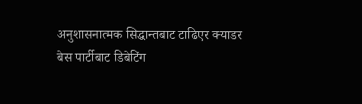अनुशासनात्मक सिद्धान्तबाट टाढिएर क्याडर बेस पार्टीबाट डिबेटिंग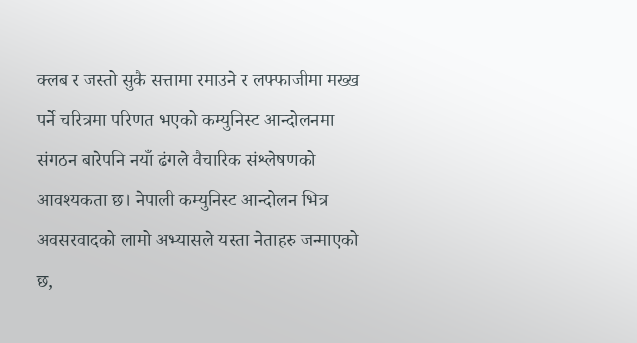क्लब र जस्तो सुकै सत्तामा रमाउने र लफ्फाजीमा मख्ख पर्ने चरित्रमा परिणत भएको कम्युनिस्ट आन्दोलनमा संगठन बारेपनि नयाँ ढंगले वैचारिक संश्लेषणको आवश्यकता छ। नेपाली कम्युनिस्ट आन्दोलन भित्र अवसरवादको लामो अभ्यासले यस्ता नेताहरु जन्माएको छ,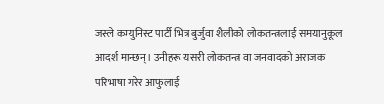जस्ले कम्युनिस्ट पार्टी भित्र बुर्जुवा शैलीको लोकतन्त्रलाई समयानुकूल आदर्श मान्छन्। उनीहरू यसरी लोकतन्त्र वा जनवादको अराजक परिभाषा गरेर आफुलाई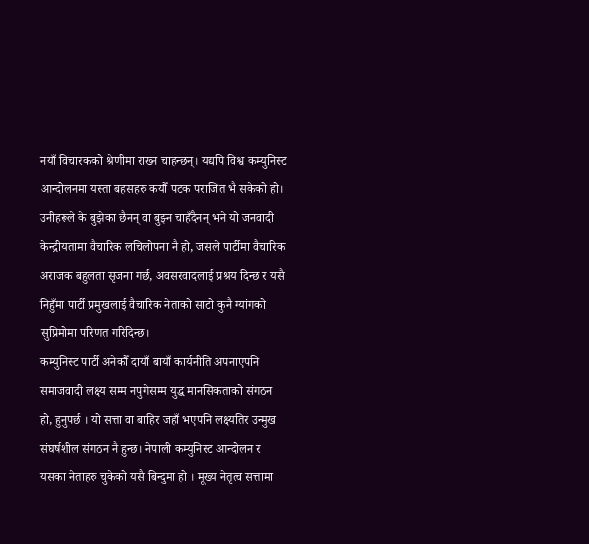नयाँ विचारकको श्रेणीमा राख्न चाहन्छन्। यद्यपि विश्व कम्युनिस्ट आन्दोलनमा यस्ता बहसहरु कयौँ पटक पराजित भै सकेको हो। उनीहरूले के बुझेका छैनन् वा बुझ्न चाहँदैनन् भने यो जनवादी केन्द्रीयतामा वैचारिक लचिलोपना नै हो, जसले पार्टीमा वैचारिक अराजक बहुलता सृजना गर्छ, अवसरवादलाई प्रश्रय दिन्छ र यसै निहुँमा पार्टी प्रमुखलाई वैचारिक नेताको साटो कुनै ग्यांगको सुप्रिमोमा परिणत गरिदिन्छ।
कम्युनिस्ट पार्टी अनेकौँ दायाँ बायाँ कार्यनीति अपनाएपनि समाजवादी लक्ष्य सम्म नपुगेसम्म युद्ध मानसिकताको संगठन हो, हुनुपर्छ । यो सत्ता वा बाहिर जहाँ भएपनि लक्ष्यतिर उन्मुख संघर्षशील संगठन नै हुन्छ। नेपाली कम्युनिस्ट आन्दोलन र यसका नेताहरु चुकेको यसै बिन्दुमा हो । मूख्य नेतृत्व सत्तामा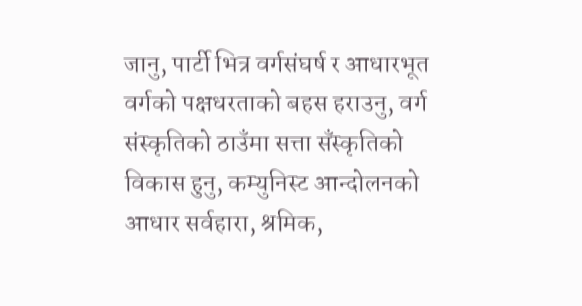जानु, पार्टी भित्र वर्गसंघर्ष र आधारभूत वर्गको पक्षधरताको बहस हराउनु, वर्ग संस्कृतिको ठाउँमा सत्ता सँस्कृतिको विकास हुनु, कम्युनिस्ट आन्दोलनको आधार सर्वहारा, श्रमिक,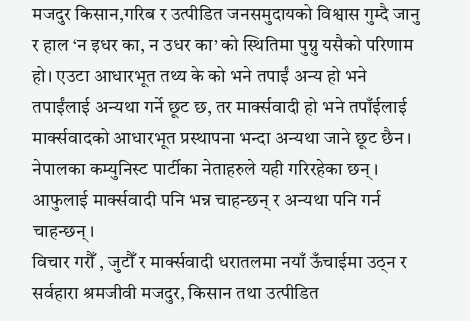मजदुर किसान,गरिब र उत्पीडित जनसमुदायको विश्वास गुम्दै जानु र हाल ‘न इधर का, न उधर का’ को स्थितिमा पुग्नु यसैको परिणाम हो। एउटा आधारभूत तथ्य के को भने तपाईं अन्य हो भने तपाईंलाई अन्यथा गर्ने छूट छ, तर मार्क्सवादी हो भने तपाँईलाई मार्क्सवादको आधारभूत प्रस्थापना भन्दा अन्यथा जाने छूट छैन। नेपालका कम्युनिस्ट पार्टीका नेताहरुले यही गरिरहेका छन्। आफुलाई मार्क्सवादी पनि भन्न चाहन्छन् र अन्यथा पनि गर्न चाहन्छन्।
विचार गरौँ , जुटौँ र मार्क्सवादी धरातलमा नयाँ ऊँचाईमा उठ्न र सर्वहारा श्रमजीवी मजदुर, किसान तथा उत्पीडित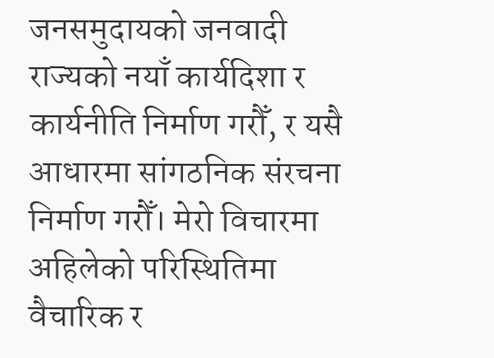जनसमुदायको जनवादी राज्यको नयाँ कार्यदिशा र कार्यनीति निर्माण गरौँ, र यसै आधारमा सांगठनिक संरचना निर्माण गरौँ। मेरो विचारमा अहिलेको परिस्थितिमा वैचारिक र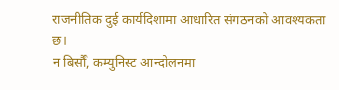राजनीतिक दुई कार्यदिशामा आधारित संगठनको आवश्यकता छ।
न बिर्सौँ, कम्युनिस्ट आन्दोलनमा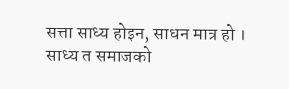सत्ता साध्य होइन, साधन मात्र हो । साध्य त समाजको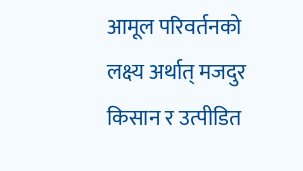आमूल परिवर्तनको लक्ष्य अर्थात् मजदुर किसान र उत्पीडित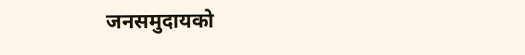जनसमुदायको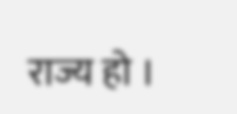राज्य हो ।